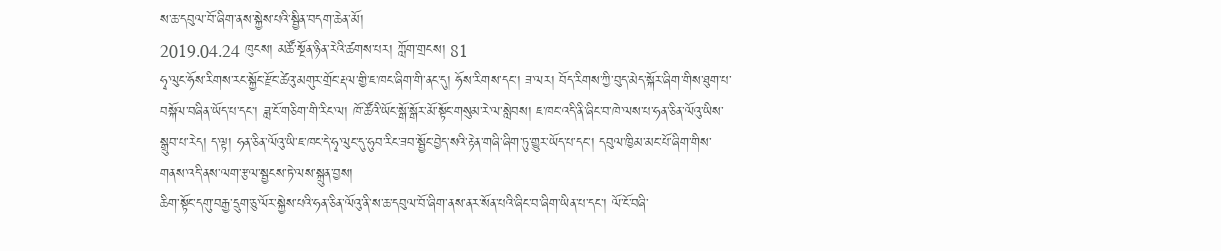ས་ཆ་དབུལ་བོ་ཞིག་ནས་སྐྱེས་པའི་སྦྱིན་བདག་ཆེན་མོ།
2019.04.24 ཁུངས། མཚོ་སྔོན་ཉིན་རེའི་ཚགས་པར། ཀློག་གྲངས། 81
ཧྭ་ལུང་ཧོས་རིགས་རང་སྐྱོང་རྫོང་ཚེའུ་མགུར་གྲོང་རྡལ་གྱི་ཇ་ཁང་ཞིག་གི་ནང་དུ། ཧོས་རིགས་དང་། ཟ་ལར། བོད་རིགས་ཀྱི་བུད་མེད་སྐོར་ཞིག་གིས་ཐུག་པ་བསྐོལ་བཞིན་ཡོད་པ་དང་། ཟླ་ངོ་གཅིག་གི་རིང་ལ། ཁོ་ཚོའི་ཡོང་སྒོ་སྒོར་མོ་སྟོང་གསུམ་རེ་ལ་སླེབས། ཇ་ཁང་འདི་ནི་ཞིང་བ་ཁེ་ལས་པ་ཧན་ཅིན་ལོའུ་ཡིས་སྒྲུབ་པ་རེད། ད་ལྟ། ཧན་ཅིན་ལོའུ་ཡི་ཇ་ཁང་དེ་ཧྭ་ལུང་དུ་ཧུབ་རིང་ཟབ་སྦྱོང་བྱེད་སའི་རྟེན་གཞི་ཞིག་ཏུ་གྱུར་ཡོད་པ་དང་། དབུལ་ཁྱིམ་མང་པོ་ཞིག་གིས་གནས་འདི་ནས་ལག་རྩལ་སྦྱངས་ཏེ་ལས་སྐྲུན་བྱས།
ཆིག་སྟོང་དགུ་བརྒྱ་དྲུག་ཅུ་ལོར་སྐྱེས་པའི་ཧན་ཅིན་ལོའུ་ནི་ས་ཆ་དབུལ་བོ་ཞིག་ནས་ནར་སོན་པའི་ཞིང་བ་ཞིག་ཡིན་པ་དང་། ལོ་ངོ་བཞི་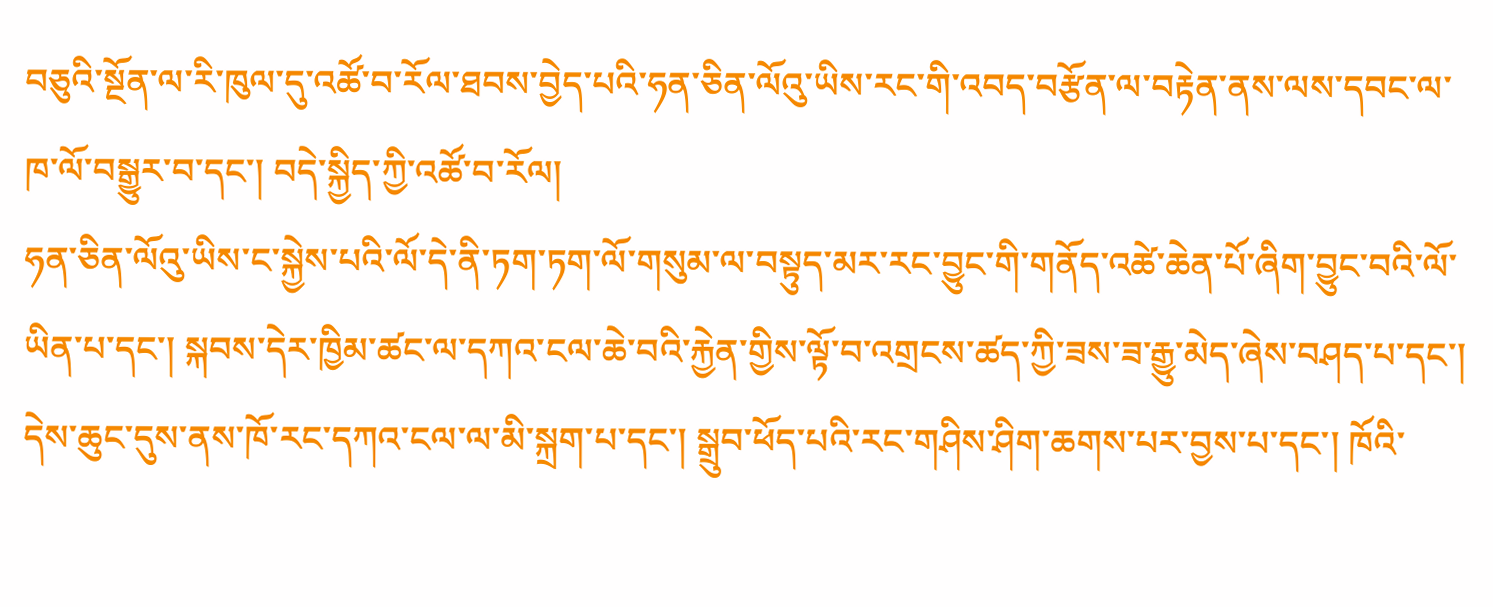བཅུའི་སྔོན་ལ་རི་ཁུལ་དུ་འཚོ་བ་རོལ་ཐབས་བྱེད་པའི་ཧན་ཅིན་ལོའུ་ཡིས་རང་གི་འབད་བརྩོན་ལ་བརྟེན་ནས་ལས་དབང་ལ་ཁ་ལོ་བསྒྱུར་བ་དང་། བདེ་སྐྱིད་ཀྱི་འཚོ་བ་རོལ།
ཧན་ཅིན་ལོའུ་ཡིས་ང་སྐྱེས་པའི་ལོ་དེ་ནི་ཏག་ཏག་ལོ་གསུམ་ལ་བསྟུད་མར་རང་བྱུང་གི་གནོད་འཚེ་ཆེན་པོ་ཞིག་བྱུང་བའི་ལོ་ཡིན་པ་དང་། སྐབས་དེར་ཁྱིམ་ཚང་ལ་དཀའ་ངལ་ཆེ་བའི་རྐྱེན་གྱིས་ལྟོ་བ་འགྲངས་ཚད་ཀྱི་ཟས་ཟ་རྒྱུ་མེད་ཞེས་བཤད་པ་དང་། དེས་ཆུང་དུས་ནས་ཁོ་རང་དཀའ་ངལ་ལ་མི་སྐྲག་པ་དང་། སྒྲུབ་ཕོད་པའི་རང་གཤིས་ཤིག་ཆགས་པར་བྱས་པ་དང་། ཁོའི་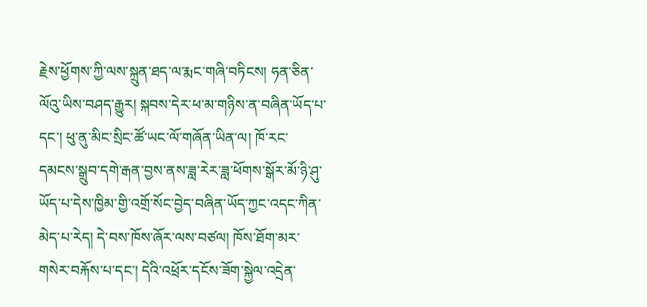རྗེས་ཕྱོགས་ཀྱི་ལས་སྐྲུན་ཐད་ལ་རྨང་གཞི་བཏིངས། ཧན་ཅིན་ལོའུ་ཡིས་བཤད་རྒྱུར། སྐབས་དེར་ཕ་མ་གཉིས་ན་བཞིན་ཡོད་པ་དང་། ཕུ་ནུ་མིང་སྲིང་ཚོ་ཡང་ལོ་གཞོན་ཡིན་ལ། ཁོ་རང་དམངས་སྒྲུབ་དགེ་རྒན་བྱས་ནས་ཟླ་རེར་ཟླ་ཕོགས་སྒོར་མོ་ཉི་ཤུ་ཡོད་པ་དེས་ཁྱིམ་གྱི་འགྲོ་སོང་བྱེད་བཞིན་ཡོད་ཀྱང་འདང་ཀིན་མེད་པ་རེད། དེ་བས་ཁོས་ཞོར་ལས་བཙལ། ཁོས་ཐོག་མར་གསེར་བརྐོས་པ་དང་། དེའི་འཕྲོར་དངོས་ཟོག་སྐྱེལ་འདྲེན་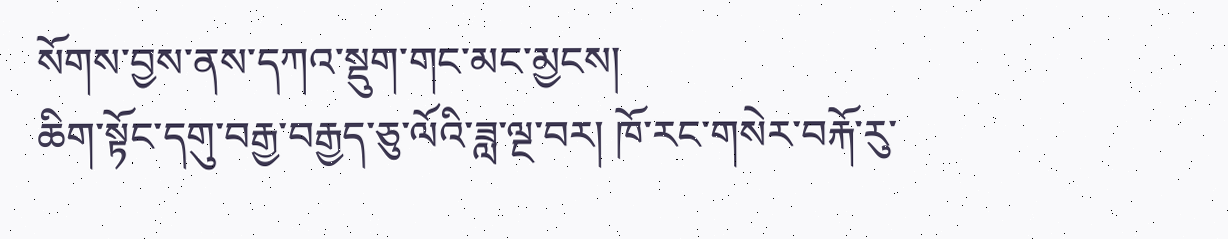སོགས་བྱས་ནས་དཀའ་སྡུག་གང་མང་མྱངས།
ཆིག་སྟོང་དགུ་བརྒྱ་བརྒྱད་ཅུ་ལོའི་ཟླ་ལྔ་བར། ཁོ་རང་གསེར་བརྐོ་རུ་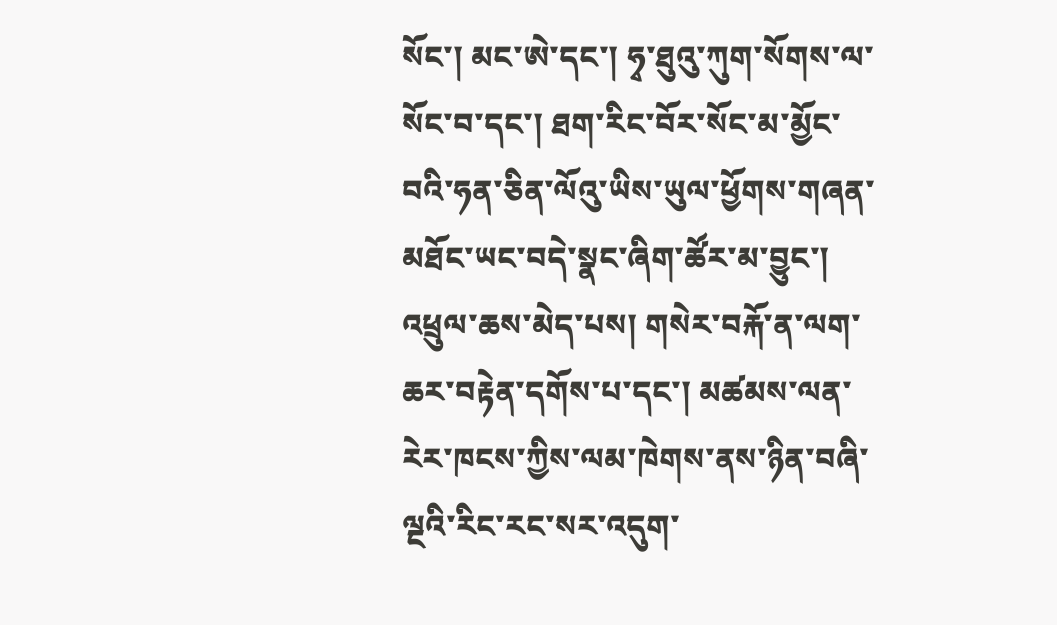སོང་། མང་ཨེ་དང་། ཧྭ་ཐུའུ་ཀུག་སོགས་ལ་སོང་བ་དང་། ཐག་རིང་བོར་སོང་མ་མྱོང་བའི་ཧན་ཅིན་ལོའུ་ཡིས་ཡུལ་ཕྱོགས་གཞན་མཐོང་ཡང་བདེ་སྣང་ཞིག་ཚོར་མ་བྱུང་། འཕྲུལ་ཆས་མེད་པས། གསེར་བརྐོ་ན་ལག་ཆར་བརྟེན་དགོས་པ་དང་། མཚམས་ལན་རེར་ཁངས་ཀྱིས་ལམ་ཁེགས་ནས་ཉིན་བཞི་ལྔའི་རིང་རང་སར་འདུག་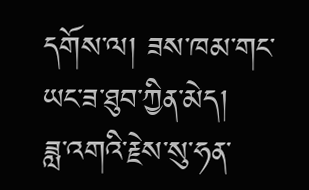དགོས་ལ། ཟས་ཁམ་གང་ཡང་ཟ་ཐུབ་ཀྱིན་མེད།
ཟླ་འགའི་རྗེས་སུ་ཧན་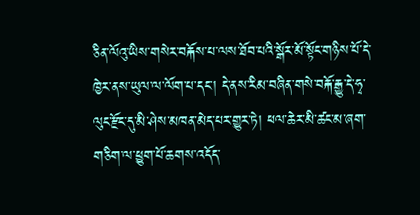ཅིན་ལོའུ་ཡིས་གསེར་བརྐོས་པ་ལས་ཐོབ་པའི་སྒོར་མོ་སྟོང་གཉིས་པོ་དེ་ཁྱེར་ནས་ཡུལ་ལ་ལོག་པ་དང་། དེ་ནས་རིམ་བཞིན་གསེ་བརྐོ་རྒྱུ་དེ་ཧྭ་ལུང་རྫོང་དུ་མི་ཤེས་མཁན་མེད་པར་གྱུར་ཏེ། ཕལ་ཆེར་མི་ཚང་མ་ཞག་གཅིག་ལ་ཕྱུག་པོ་ཆགས་འདོད་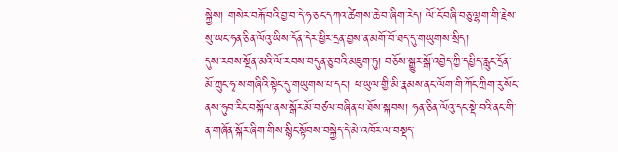སྐྱེས། གསེར་བརྐོ་བའི་བྱ་བ་དེ་ཧ་ཅང་དཀའ་ཚེགས་ཆེ་བ་ཞིག་རེད། ལོ་ངོ་བཞི་བཅུ་ལྷག་གི་རྗེས་སུ་ཡང་ཧན་ཅིན་ལོའུ་ཡིས་དོན་དེར་ཕྱིར་དྲན་བྱས་ན་མགོ་བོ་ཐད་དུ་གཡུགས་སྲིད།
དུས་རབས་སྔོན་མའི་ལོ་རབས་བདུན་ཅུ་བའི་མཇུག་ཏུ། བཅོས་སྒྱུར་སྒོ་འབྱེད་ཀྱི་དཔྱིད་རླུང་དྲོན་མོ་ཀྲུང་ཧྭ་ས་གཞིའི་སྟེང་དུ་གཡུགས་པ་དང་། ཕ་ཡུལ་གྱི་མི་རྣམས་ནང་ལོག་གི་ཀོང་ཀྲིག་རུ་སོང་ནས་ཧུབ་རིང་བསྐོལ་ནས་སྒོར་མོ་བཙལ་བཞིན་པ་ཐོས་སྐབས། ཧན་ཅིན་ལོའུ་དང་སྡེ་བའི་ནང་གི་ན་གཞོན་སྐོར་ཞིག་གིས་སྙིང་སྟོབས་བསྐྱེད་དེ་མེ་འཁོར་ལ་བསྡད་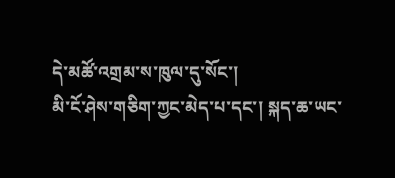དེ་མཚོ་འགྲམ་ས་ཁུལ་དུ་སོང་།
མི་ངོ་ཤེས་གཅིག་ཀྱང་མེད་པ་དང་། སྐད་ཆ་ཡང་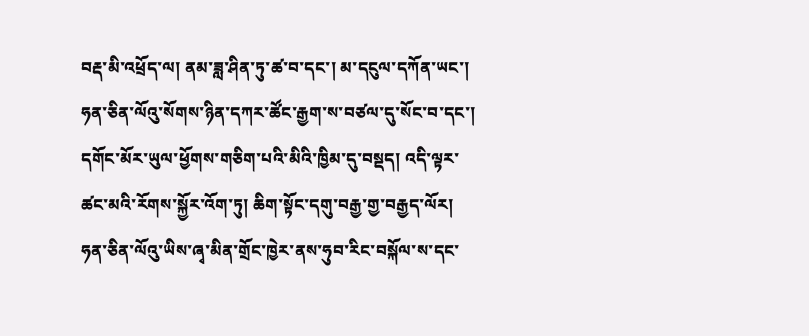བརྡ་མི་འཕྲོད་ལ། ནམ་ཟླ་ཤིན་ཏུ་ཚ་བ་དང་། མ་དངུལ་དཀོན་ཡང་། ཧན་ཅིན་ལོའུ་སོགས་ཉིན་དཀར་ཚོང་རྒྱག་ས་བཙལ་དུ་སོང་བ་དང་། དགོང་མོར་ཡུལ་ཕྱོགས་གཅིག་པའི་མིའི་ཁྱིམ་དུ་བསྡད། འདི་ལྟར་ཚང་མའི་རོགས་སྐྱོར་འོག་ཏུ། ཆིག་སྟོང་དགུ་བརྒྱ་གྱ་བརྒྱད་ལོར། ཧན་ཅིན་ལོའུ་ཡིས་ཞྭ་མིན་གྲོང་ཁྱེར་ནས་ཧུབ་རིང་བསྐོལ་ས་དང་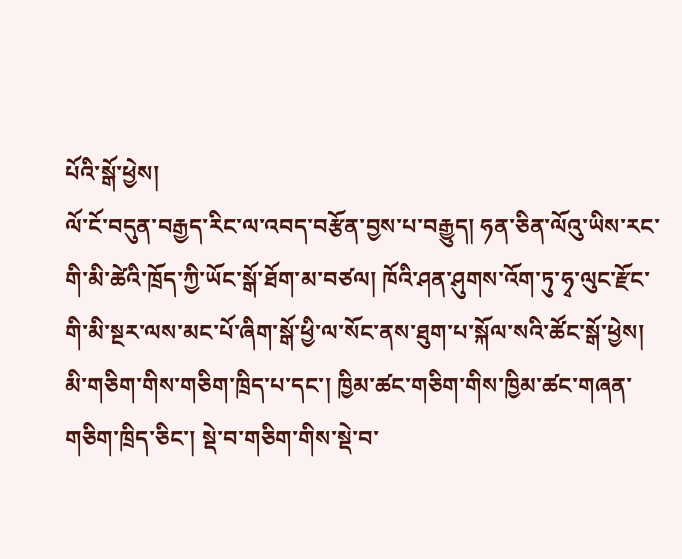པོའི་སྒོ་ཕྱེས།
ལོ་ངོ་བདུན་བརྒྱད་རིང་ལ་འབད་བརྩོན་བྱས་པ་བརྒྱུད། ཧན་ཅིན་ལོའུ་ཡིས་རང་གི་མི་ཚེའི་ཁྲོད་ཀྱི་ཡོང་སྒོ་ཐོག་མ་བཙལ། ཁོའི་ཤན་ཤུགས་འོག་ཏུ་ཧྭ་ལུང་རྫོང་གི་མི་སྔར་ལས་མང་པོ་ཞིག་སྒོ་ཕྱི་ལ་སོང་ནས་ཐུག་པ་སྐོལ་སའི་ཚོང་སྒོ་ཕྱེས། མི་གཅིག་གིས་གཅིག་ཁྲིད་པ་དང་། ཁྱིམ་ཚང་གཅིག་གིས་ཁྱིམ་ཚང་གཞན་གཅིག་ཁྲིད་ཅིང་། སྡེ་བ་གཅིག་གིས་སྡེ་བ་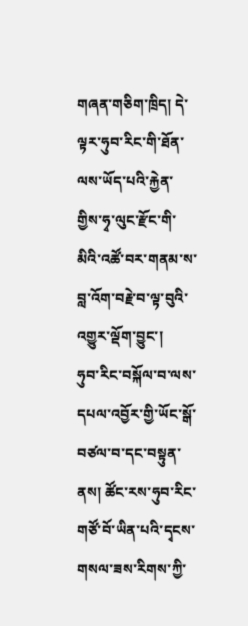གཞན་གཅིག་ཁྲིད། དེ་ལྟར་ཧུབ་རིང་གི་ཐོན་ལས་ཡོད་པའི་རྐྱེན་གྱིས་ཧྭ་ལུང་རྫོང་གི་མིའི་འཚོ་བར་གནམ་ས་བླ་འོག་བརྗེ་བ་ལྟ་བུའི་འགྱུར་ལྡོག་བྱུང་།
ཧུབ་རིང་བསྐོལ་བ་ལས་དཔལ་འབྱོར་གྱི་ཡོང་སྒོ་བཙལ་བ་དང་བསྟུན་ནས། ཚོང་རས་ཧུབ་རིང་གཙོ་བོ་ཡིན་པའི་དྭངས་གསལ་ཟས་རིགས་ཀྱི་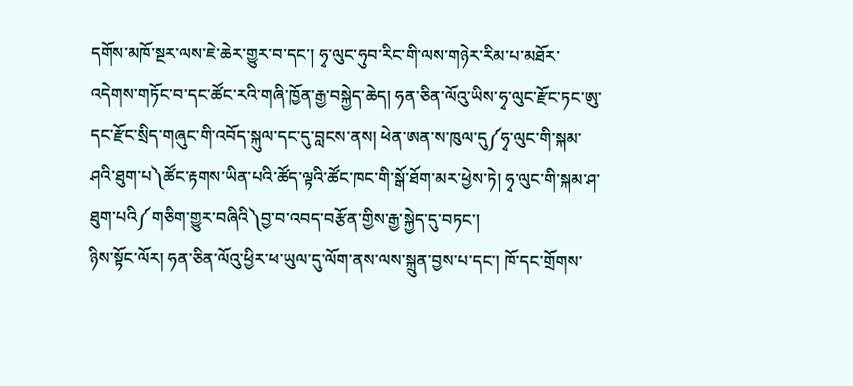དགོས་མཁོ་སྔར་ལས་ཇེ་ཆེར་གྱུར་བ་དང་། ཧྭ་ལུང་ཧུབ་རིང་གི་ལས་གཉེར་རིམ་པ་མཐོར་འདེགས་གཏོང་བ་དང་ཚོང་རའི་གཞི་ཁྱོན་རྒྱ་བསྐྱེད་ཆེད། ཧན་ཅིན་ལོའུ་ཡིས་ཧྭ་ལུང་རྫོང་ཏང་ཨུ་དང་རྫོང་སྲིད་གཞུང་གི་འབོད་སྐུལ་དང་དུ་བླངས་ནས། ཕེན་ཨན་ས་ཁུལ་དུ༼ཧྭ་ལུང་གི་སྐམ་ཤའི་ཐུག་པ༽ཚོང་རྟགས་ཡིན་པའི་ཚོད་ལྟའི་ཚོང་ཁང་གི་སྒོ་ཐོག་མར་ཕྱེས་ཏེ། ཧྭ་ལུང་གི་སྐམ་ཤ་ཐུག་པའི༼གཅིག་གྱུར་བཞིའི༽བྱ་བ་འབད་བརྩོན་གྱིས་རྒྱ་སྐྱེད་དུ་བཏང་།
ཉིས་སྟོང་ལོར། ཧན་ཅིན་ལོའུ་ཕྱིར་ཕ་ཡུལ་དུ་ལོག་ནས་ལས་སྐྲུན་བྱས་པ་དང་། ཁོ་དང་གྲོགས་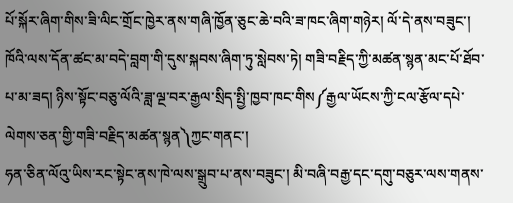པོ་སྐོར་ཞིག་གིས་ཟི་ལིང་གྲོང་ཁྱེར་ནས་གཞི་ཁྱོན་ཅུང་ཆེ་བའི་ཟ་ཁང་ཞིག་གཉེར། ལོ་དེ་ནས་བཟུང་། ཁོའི་ལས་དོན་ཚང་མ་བདེ་བླག་གི་དུས་སྐབས་ཞིག་ཏུ་སླེབས་ཏེ། གཟི་བརྗིད་ཀྱི་མཚན་སྙན་མང་པོ་ཐོབ་པ་མ་ཟད། ཉིས་སྟོང་བཅུ་ལོའི་ཟླ་ལྔ་བར་རྒྱལ་སྲིད་སྤྱི་ཁྱབ་ཁང་གིས༼རྒྱལ་ཡོངས་ཀྱི་ངལ་རྩོལ་དཔེ་ལེགས་ཅན་གྱི་གཟི་བརྗིད་མཚན་སྙན༽ཀྱང་གནང་།
ཧན་ཅིན་ལོའུ་ཡིས་རང་སྟེང་ནས་ཁེ་ལས་སྒྲུབ་པ་ནས་བཟུང་། མི་བཞི་བརྒྱ་དང་དགུ་བཅུར་ལས་གནས་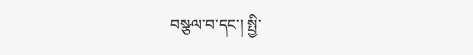བསྩལ་བ་དང་། སྤྱི་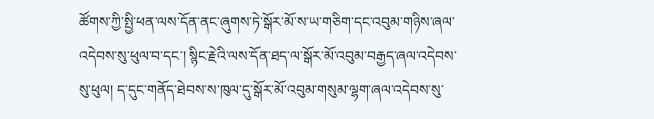ཚོགས་ཀྱི་སྤྱི་ཕན་ལས་དོན་ནང་ཞུགས་ཏེ་སྒོར་མོ་ས་ཡ་གཅིག་དང་འབུམ་གཉིས་ཞལ་འདེབས་སུ་ཕུལ་བ་དང་། སྙིང་རྗེའི་ལས་དོན་ཐད་ལ་སྒོར་མོ་འབུམ་བརྒྱད་ཞལ་འདེབས་སུ་ཕུལ། ད་དུང་གནོད་ཐེབས་ས་ཁུལ་དུ་སྒོར་མོ་འབུམ་གསུམ་ལྷག་ཞལ་འདེབས་སུ་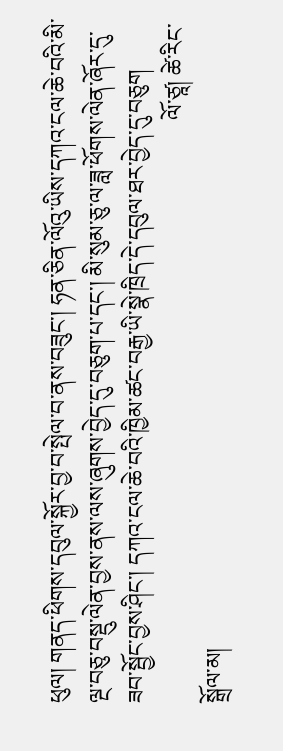ཕུལ། གནད་ཕིགས་དབུལ་སྐྱོར་བྱ་བ་སྤེལ་བ་ནས་བཟུང་། ཧན་ཅིན་ལོའུ་ཡིས་དཀའ་ངལ་ཆེ་བའི་མི་ལྔ་བཅུ་བསྡུ་ལེན་བྱས་ནས་ལས་ཞུགས་བྱེད་དུ་བཅུག་པ་དང་། མི་སུམ་ཅུ་ལ་ཟླ་ཕོགས་ལེན་ཞོར་དུ་ཟབ་སྦྱོང་བྱས་ཤིང་། དཀའ་ངལ་ཆེ་བའི་ཁྱིམ་ཚང་བརྒྱ་ཡི་སྣེ་ཁྲིད་དེ་དབུལ་ཐར་བྱེད་དུ་བཅུག
                                                                                                      ལོ་ཙཱ། ཚེ་རིང་སྒྲོལ་མ།